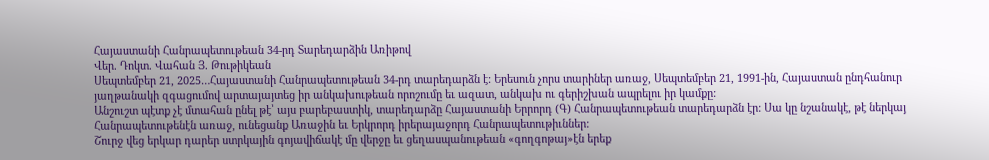Հայաստանի Հանրապետութեան 34-րդ Տարեդարձին Առիթով
Վեր. Դոկտ. Վահան Յ. Թութիկեան
Սեպտեմբեր 21, 2025…Հայաստանի Հանրապետութեան 34-րդ տարեդարձն է: Երեսուն չորս տարիներ առաջ, Սեպտեմբեր 21, 1991-ին, Հայաստան ընդհանուր յաղթանակի զգացումով արտայայտեց իր անկախութեան որոշումը եւ ազատ, անկախ ու գերիշխան ապրելու իր կամքը:
Անշուշտ պէտք չէ մտահան ընել թէ՝ այս բարեբաստիկ, տարեդարձը Հայաստանի Երրորդ (Գ) Հանրապետութեան տարեդարձն էր: Սա կը նշանակէ, թէ ներկայ Հանրապետութենէն առաջ, ունեցանք Առաջին եւ Երկրորդ իրերայաջորդ Հանրապետութիւններ:
Շուրջ վեց երկար դարեր ստրկային գոյավիճակէ մը վերջը եւ ցեղասպանութեան «գողգոթայ»էն երեք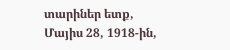տարիներ ետք, Մայիս 28, 1918-ին,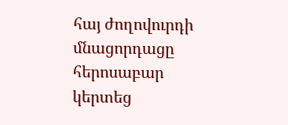հայ ժողովուրդի մնացորդացը հերոսաբար կերտեց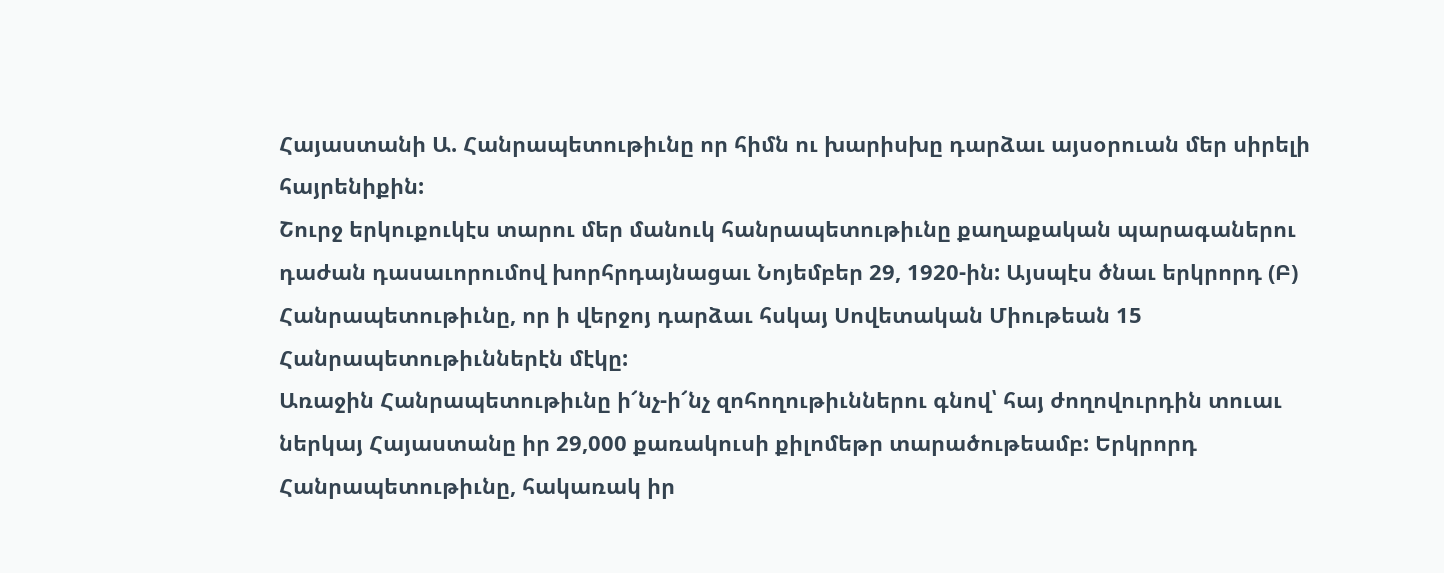Հայաստանի Ա. Հանրապետութիւնը որ հիմն ու խարիսխը դարձաւ այսօրուան մեր սիրելի հայրենիքին:
Շուրջ երկուքուկէս տարու մեր մանուկ հանրապետութիւնը քաղաքական պարագաներու դաժան դասաւորումով խորհրդայնացաւ Նոյեմբեր 29, 1920-ին: Այսպէս ծնաւ երկրորդ (Բ) Հանրապետութիւնը, որ ի վերջոյ դարձաւ հսկայ Սովետական Միութեան 15 Հանրապետութիւններէն մէկը:
Առաջին Հանրապետութիւնը ի՜նչ-ի՜նչ զոհողութիւններու գնով՝ հայ ժողովուրդին տուաւ ներկայ Հայաստանը իր 29,000 քառակուսի քիլոմեթր տարածութեամբ: Երկրորդ Հանրապետութիւնը, հակառակ իր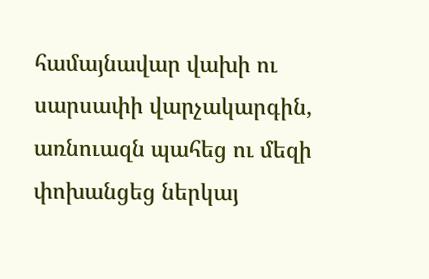համայնավար վախի ու սարսափի վարչակարգին, առնուազն պահեց ու մեզի փոխանցեց ներկայ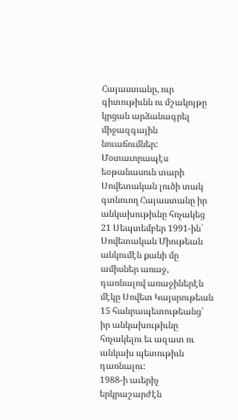Հայաստանը, ուր գիտութիւնն ու մշակոյթը կրցան արձանագրել միջազգային նուաճումներ: Մօտաւորապէս եօթանասուն տարի Սովետական լուծի տակ գտնուող Հայաստանը իր անկախութիւնը հռչակեց 21 Սեպտեմբեր 1991-ին՝ Սովետական Միութեան անկումէն քանի մը ամիսներ առաջ, դառնալով առաջիներէն մէկը Սովետ Կայսրութեան 15 հանրապետութեանց՝ իր անկախութիւնը հռչակելու եւ ազատ ու անկախ պետութիւն դառնալու:
1988-ի աւերիչ երկրաշարժէն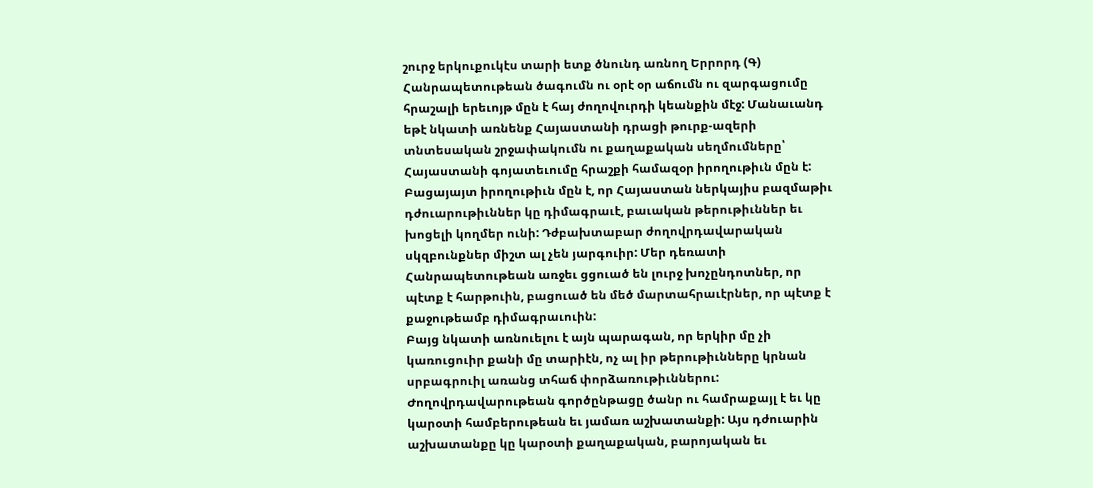շուրջ երկուքուկէս տարի ետք ծնունդ առնող Երրորդ (Գ) Հանրապետութեան ծագումն ու օրէ օր աճումն ու զարգացումը հրաշալի երեւոյթ մըն է հայ ժողովուրդի կեանքին մէջ: Մանաւանդ եթէ նկատի առնենք Հայաստանի դրացի թուրք-ազերի տնտեսական շրջափակումն ու քաղաքական սեղմումները՝ Հայաստանի գոյատեւումը հրաշքի համազօր իրողութիւն մըն է:
Բացայայտ իրողութիւն մըն է, որ Հայաստան ներկայիս բազմաթիւ դժուարութիւններ կը դիմագրաւէ, բաւական թերութիւններ եւ խոցելի կողմեր ունի: Դժբախտաբար ժողովրդավարական սկզբունքներ միշտ ալ չեն յարգուիր: Մեր դեռատի Հանրապետութեան առջեւ ցցուած են լուրջ խոչընդոտներ, որ պէտք է հարթուին, բացուած են մեծ մարտահրաւէրներ, որ պէտք է քաջութեամբ դիմագրաւուին:
Բայց նկատի առնուելու է այն պարագան, որ երկիր մը չի կառուցուիր քանի մը տարիէն, ոչ ալ իր թերութիւնները կրնան սրբագրուիլ առանց տհաճ փորձառութիւններու: Ժողովրդավարութեան գործընթացը ծանր ու համրաքայլ է եւ կը կարօտի համբերութեան եւ յամառ աշխատանքի: Այս դժուարին աշխատանքը կը կարօտի քաղաքական, բարոյական եւ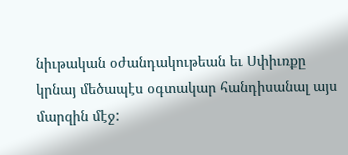նիւթական օժանդակութեան եւ Սփիւռքը կրնայ մեծապէս օգտակար հանդիսանալ այս մարզին մէջ: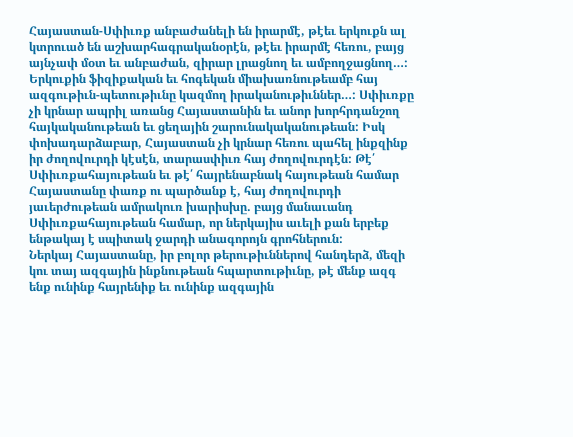Հայաստան-Սփիւռք անբաժանելի են իրարմէ, թէեւ երկուքն ալ կտրուած են աշխարհագրականօրէն, թէեւ իրարմէ հեռու, բայց այնչափ մօտ եւ անբաժան, զիրար լրացնող եւ ամբողջացնող…: Երկուքին ֆիզիքական եւ հոգեկան միախառնութեամբ հայ ազգութիւն-պետութիւնը կազմող իրականութիւններ…: Սփիւռքը չի կրնար ապրիլ առանց Հայաստանին եւ անոր խորհրդանշող հայկականութեան եւ ցեղային շարունակականութեան: Իսկ փոխադարձաբար, Հայաստան չի կրնար հեռու պահել ինքզինք իր ժողովուրդի կէսէն, տարասփիւռ հայ ժողովուրդէն: Թէ՛ Սփիւռքահայութեան եւ թէ՛ հայրենաբնակ հայութեան համար Հայաստանը փառք ու պարծանք է, հայ ժողովուրդի յաւերժութեան ամրակուռ խարիսխը. բայց մանաւանդ Սփիւռքահայութեան համար, որ ներկայիս աւելի քան երբեք ենթակայ է սպիտակ ջարդի անագորոյն գրոհներուն:
Ներկայ Հայաստանը, իր բոլոր թերութիւններով հանդերձ, մեզի կու տայ ազգային ինքնութեան հպարտութիւնը, թէ մենք ազգ ենք ունինք հայրենիք եւ ունինք ազգային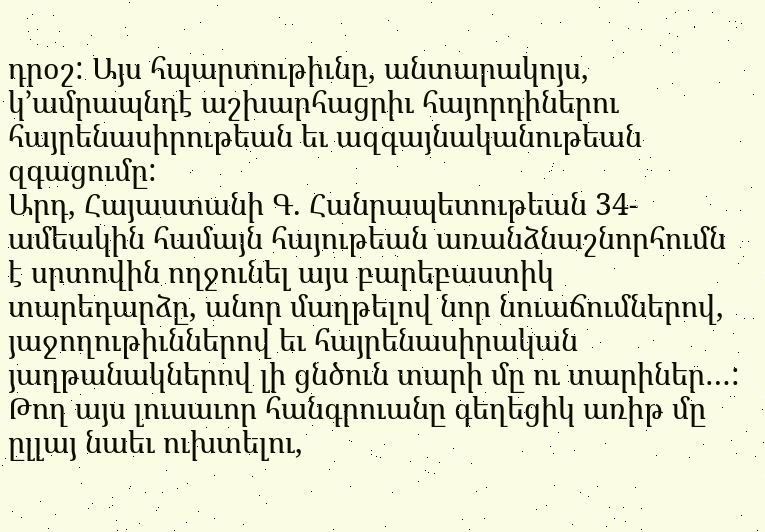դրօշ: Այս հպարտութիւնը, անտարակոյս, կ’ամրապնդէ աշխարհացրիւ հայորդիներու հայրենասիրութեան եւ ազգայնականութեան զգացումը:
Արդ, Հայաստանի Գ. Հանրապետութեան 34-ամեակին համայն հայութեան առանձնաշնորհումն է սրտովին ողջունել այս բարեբաստիկ տարեդարձը, անոր մաղթելով նոր նուաճումներով, յաջողութիւններով եւ հայրենասիրական յաղթանակներով լի ցնծուն տարի մը ու տարիներ…:
Թող այս լուսաւոր հանգրուանը գեղեցիկ առիթ մը ըլլայ նաեւ ուխտելու,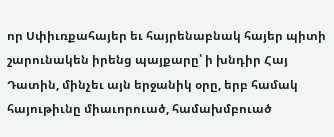որ Սփիւռքահայեր եւ հայրենաբնակ հայեր պիտի շարունակեն իրենց պայքարը՝ ի խնդիր Հայ Դատին, մինչեւ այն երջանիկ օրը, երբ համակ հայութիւնը միաւորուած, համախմբուած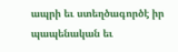ապրի եւ ստեղծագործէ իր պապենական եւ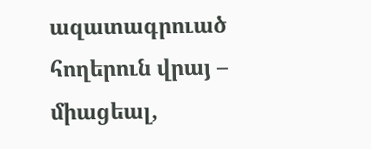ազատագրուած հողերուն վրայ – միացեալ,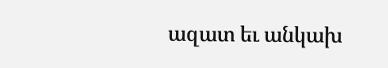ազատ եւ անկախ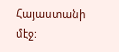Հայաստանի մէջ: